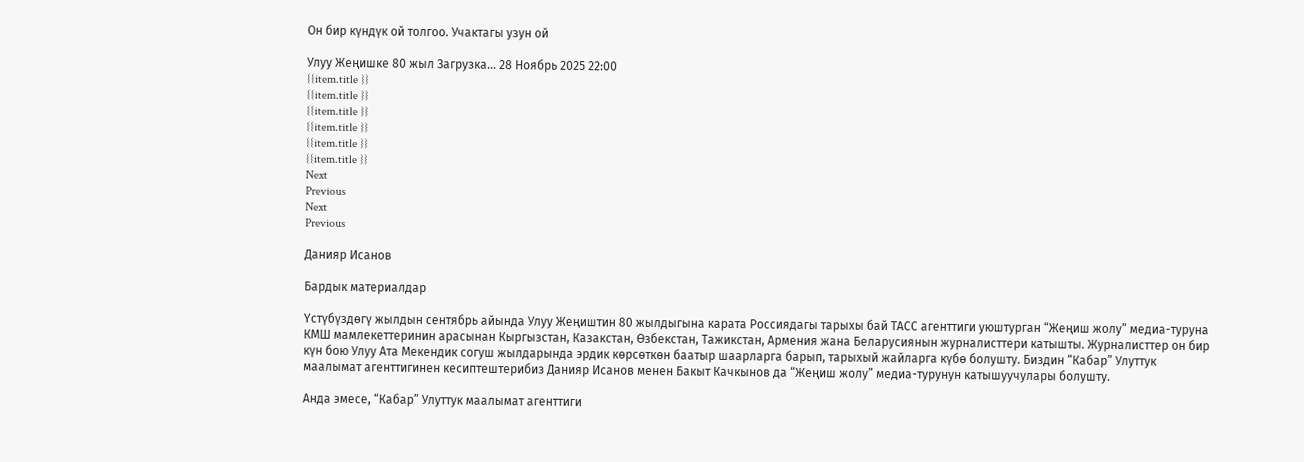Он бир күндүк ой толгоо. Учактагы узун ой

Улуу Жеңишке 80 жыл Загрузка... 28 Ноябрь 2025 22:00
{{item.title }}
{{item.title }}
{{item.title }}
{{item.title }}
{{item.title }}
{{item.title }}
Next
Previous
Next
Previous

Данияр Исанов

Бардык материалдар

Үстүбүздөгү жылдын сентябрь айында Улуу Жеңиштин 80 жылдыгына карата Россиядагы тарыхы бай ТАСС агенттиги уюштурган “Жеңиш жолу” медиа-туруна КМШ мамлекеттеринин арасынан Кыргызстан, Казакстан, Өзбекстан, Тажикстан, Армения жана Беларусиянын журналисттери катышты. Журналисттер он бир күн бою Улуу Ата Мекендик согуш жылдарында эрдик көрсөткөн баатыр шаарларга барып, тарыхый жайларга күбө болушту. Биздин “Кабар” Улуттук маалымат агенттигинен кесиптештерибиз Данияр Исанов менен Бакыт Качкынов да “Жеңиш жолу” медиа-турунун катышуучулары болушту.

Анда эмесе, “Кабар” Улуттук маалымат агенттиги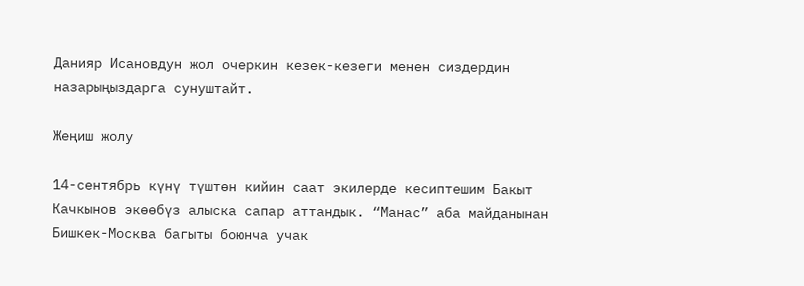Данияр Исановдун жол очеркин кезек-кезеги менен сиздердин назарыңыздарга сунуштайт.

Жеңиш жолу

14-сентябрь күнү түштөн кийин саат экилерде кесиптешим Бакыт Качкынов экөөбүз алыска сапар аттандык. “Манас” аба майданынан Бишкек-Москва багыты боюнча учак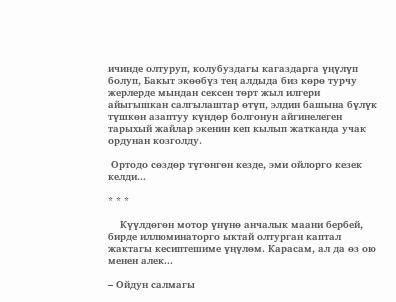ичинде олтуруп, колубуздагы кагаздарга үңүлүп болуп, Бакыт экөөбүз тең алдыда биз көрө турчу жерлерде мындан сексен төрт жыл илгери айыгышкан салгылаштар өтүп, элдин башына бүлүк түшкөн азаптуу күндөр болгонун айгинелеген тарыхый жайлар экенин кеп кылып жатканда учак ордунан козголду.

 Ортодо сөздөр түгөнгөн кезде, эми ойлорго кезек келди...

* * *

    Күүлдөгөн мотор үнүнө анчалык маани бербей, бирде иллюминаторго ыктай олтурган каптал жактагы кесиптешиме үңүлөм. Карасам, ал да өз ою менен алек...

– Ойдун салмагы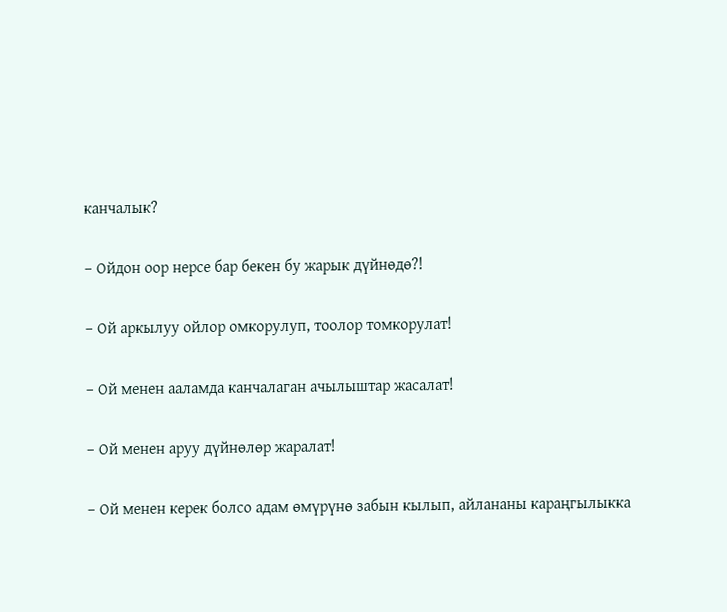канчалык?

– Ойдон оор нерсе бар бекен бу жарык дүйнөдө?!

– Ой аркылуу ойлор омкорулуп, тоолор томкорулат!

– Ой менен ааламда канчалаган ачылыштар жасалат!

– Ой менен аруу дүйнөлөр жаралат!

– Ой менен керек болсо адам өмүрүнө забын кылып, айлананы караңгылыкка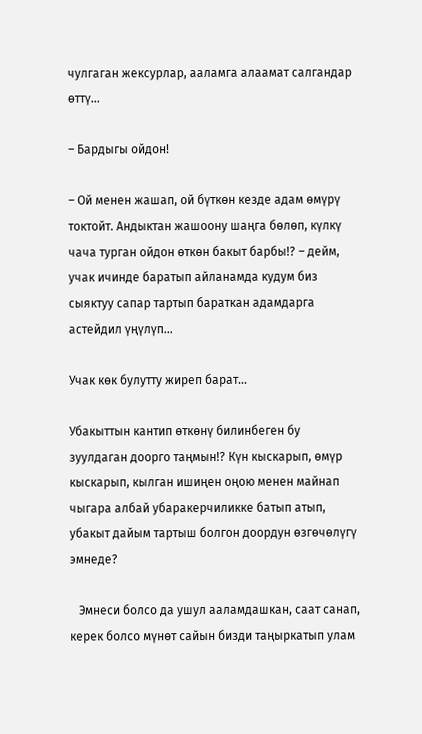чулгаган жексурлар, ааламга алаамат салгандар өттү...

– Бардыгы ойдон!

– Ой менен жашап, ой бүткөн кезде адам өмүрү токтойт. Андыктан жашоону шаңга бөлөп, күлкү чача турган ойдон өткөн бакыт барбы!? – дейм, учак ичинде баратып айланамда кудум биз сыяктуу сапар тартып бараткан адамдарга астейдил үңүлүп...

Учак көк булутту жиреп барат...

Убакыттын кантип өткөнү билинбеген бу зуулдаган доорго таңмын!? Күн кыскарып, өмүр кыскарып, кылган ишиңен оңою менен майнап чыгара албай убаракерчиликке батып атып, убакыт дайым тартыш болгон доордун өзгөчөлүгү эмнеде?

   Эмнеси болсо да ушул ааламдашкан, саат санап, керек болсо мүнөт сайын бизди таңыркатып улам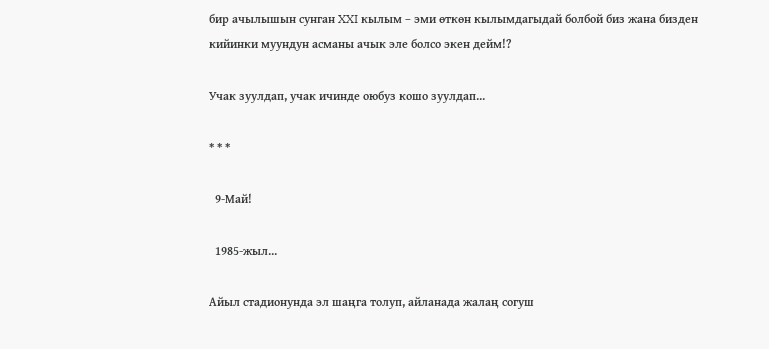бир ачылышын сунган XXI кылым – эми өткөн кылымдагыдай болбой биз жана бизден кийинки муундун асманы ачык эле болсо экен дейм!?

Учак зуулдап, учак ичинде оюбуз кошо зуулдап...

* * *

  9-Май!

  1985-жыл...

Айыл стадионунда эл шаңга толуп, айланада жалаң согуш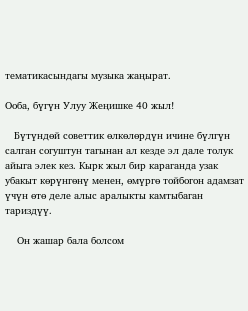тематикасындагы музыка жаңырат.

Ооба, бүгүн Улуу Жеңишке 40 жыл!

   Бүтүндөй советтик өлкөлөрдүн ичине бүлгүн салган согуштун тагынан ал кезде эл дале толук айыга элек кез. Кырк жыл бир караганда узак убакыт көрүнгөнү менен, өмүргө тойбогон адамзат үчүн өтө деле алыс аралыкты камтыбаган тариздүү.

    Он жашар бала болсом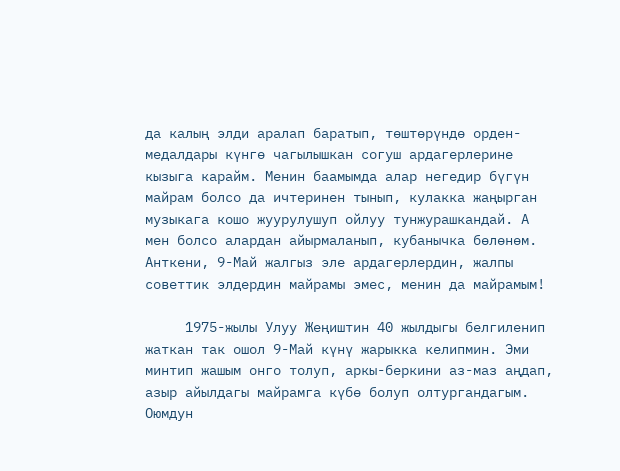да калың элди аралап баратып, төштөрүндө орден-медалдары күнгө чагылышкан согуш ардагерлерине кызыга карайм. Менин баамымда алар негедир бүгүн майрам болсо да ичтеринен тынып, кулакка жаңырган музыкага кошо жуурулушуп ойлуу тунжурашкандай. А мен болсо алардан айырмаланып, кубанычка бөлөнөм. Анткени, 9-Май жалгыз эле ардагерлердин, жалпы советтик элдердин майрамы эмес, менин да майрамым!

     1975-жылы Улуу Жеңиштин 40 жылдыгы белгиленип жаткан так ошол 9-Май күнү жарыкка келипмин. Эми минтип жашым онго толуп, аркы-беркини аз-маз аңдап, азыр айылдагы майрамга күбө болуп олтургандагым. Оюмдун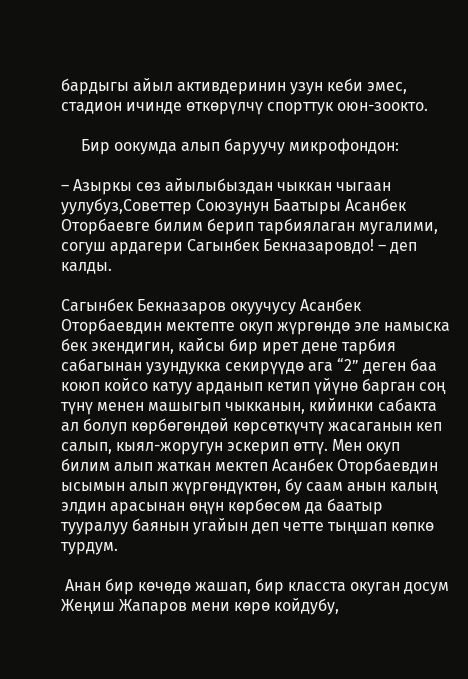бардыгы айыл активдеринин узун кеби эмес, стадион ичинде өткөрүлчү спорттук оюн-зоокто.

     Бир оокумда алып баруучу микрофондон:

– Азыркы сөз айылыбыздан чыккан чыгаан уулубуз,Советтер Союзунун Баатыры Асанбек Оторбаевге билим берип тарбиялаган мугалими, согуш ардагери Сагынбек Бекназаровдо! – деп калды.

Сагынбек Бекназаров окуучусу Асанбек Оторбаевдин мектепте окуп жүргөндө эле намыска бек экендигин, кайсы бир ирет дене тарбия сабагынан узундукка секирүүдө ага “2” деген баа коюп койсо катуу арданып кетип үйүнө барган соң түнү менен машыгып чыкканын, кийинки сабакта ал болуп көрбөгөндөй көрсөткүчтү жасаганын кеп салып, кыял-жоругун эскерип өттү. Мен окуп билим алып жаткан мектеп Асанбек Оторбаевдин ысымын алып жүргөндүктөн, бу саам анын калың элдин арасынан өңүн көрбөсөм да баатыр тууралуу баянын угайын деп четте тыңшап көпкө турдум.

 Анан бир көчөдө жашап, бир класста окуган досум Жеңиш Жапаров мени көрө койдубу,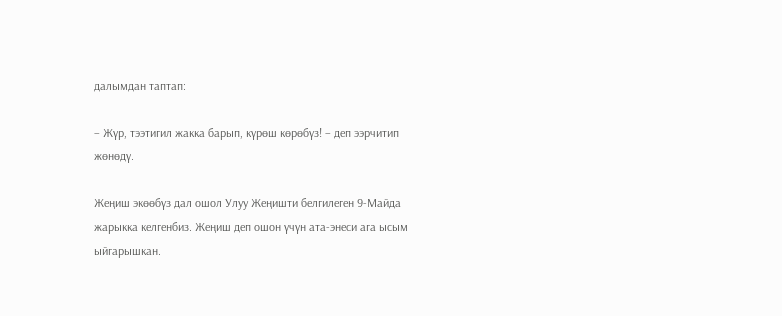далымдан таптап:

– Жүр, тээтигил жакка барып, күрөш көрөбүз! – деп ээрчитип жөнөдү.

Жеңиш экөөбүз дал ошол Улуу Жеңишти белгилеген 9-Майда жарыкка келгенбиз. Жеңиш деп ошон үчүн ата-энеси ага ысым ыйгарышкан.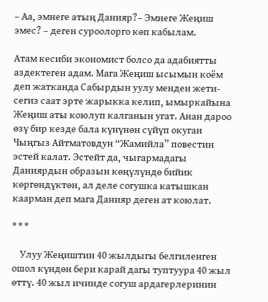– Аа, эмнеге атың Данияр?– Эмнеге Жеңиш эмес? – деген суроолорго көп кабылам.

Атам кесиби экономист болсо да адабиятты аздектеген адам. Мага Жеңиш ысымын коём деп жатканда Сабырдын уулу менден жети-сегиз саат эрте жарыкка келип, ымыркайына Жеңиш аты коюлуп калганын угат. Анан дароо өзү бир кезде бала күнүнөн сүйүп окуган Чыңгыз Айтматовдун “Жамийла” повестин эстей калат. Эстейт да, чыгармадагы Даниярдын образын көңүлүндө бийик көргөндүктөн, ал деле согушка катышкан каарман деп мага Данияр деген ат коюлат.

* * *

    Улуу Жеңиштин 40 жылдыгы белгиленген ошол күндөн бери карай дагы туптуура 40 жыл өттү. 40 жыл ичинде согуш ардагерлеринин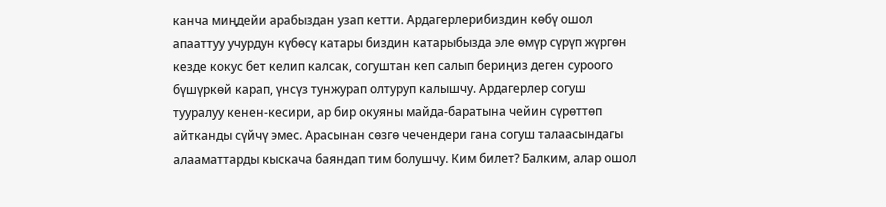канча миңдейи арабыздан узап кетти. Ардагерлерибиздин көбү ошол апааттуу учурдун күбөсү катары биздин катарыбызда эле өмүр сүрүп жүргөн кезде кокус бет келип калсак, согуштан кеп салып бериңиз деген суроого бүшүркөй карап, үнсүз тунжурап олтуруп калышчу. Ардагерлер согуш тууралуу кенен-кесири, ар бир окуяны майда-баратына чейин сүрөттөп айтканды сүйчү эмес. Арасынан сөзгө чечендери гана согуш талаасындагы алааматтарды кыскача баяндап тим болушчу. Ким билет? Балким, алар ошол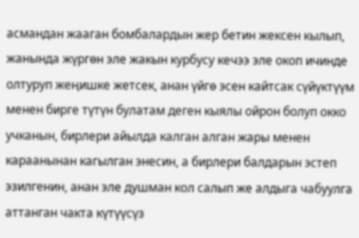асмандан жааган бомбалардын жер бетин жексен кылып, жанында жүргөн эле жакын курбусу кечээ эле окоп ичинде олтуруп жеңишке жетсек, анан үйгө эсен кайтсак сүйүктүүм менен бирге түтүн булатам деген кыялы ойрон болуп окко учканын, бирлери айылда калган алган жары менен караанынан кагылган энесин, а бирлери балдарын эстеп эзилгенин, анан эле душман кол салып же алдыга чабуулга аттанган чакта күтүүсүз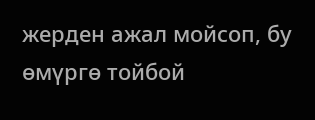жерден ажал мойсоп, бу өмүргө тойбой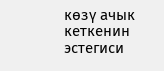көзү ачык кеткенин эстегиси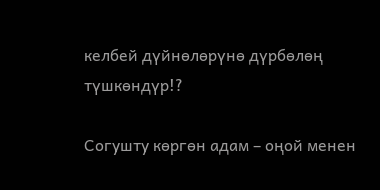келбей дүйнөлөрүнө дүрбөлөң түшкөндүр!?

Согушту көргөн адам – оңой менен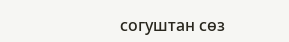согуштан сөз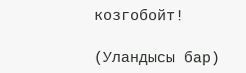козгобойт!

(Уландысы бар)